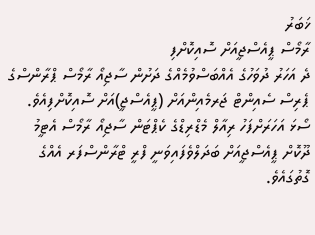ޚަބަރު
ރާމޯސް ޕީއެސްޖީއަށް ސޮއިކޮށްފި
ދެ އަހަރު ދުވަހުގެ އެއްބަސްވުމެއްގެ ދަށުން ސާޖިއޯ ރާމޯސް ޕްރާންސްގެ ޕެރިސް ސެއިންޓް ޖަރމެއިންއަށް (ޕީއެސްޖީ)އަށް ސޮއިކޮށްފިއެވެ.
ސޯޅަ އަހަރަށްފަހު ރިއާލް މެޑްރިޑްގެ ކެޕްޓަން ސާޖިއޯ ރާމޯސް އެޓީމު ދޫކޮށް ޕީއެސްޖީއަށް ބަދަލްވެފައިވަނީ ފްރީ ޓްރާންސްފަރ އެއްގެ ގޮތުގައެވެ.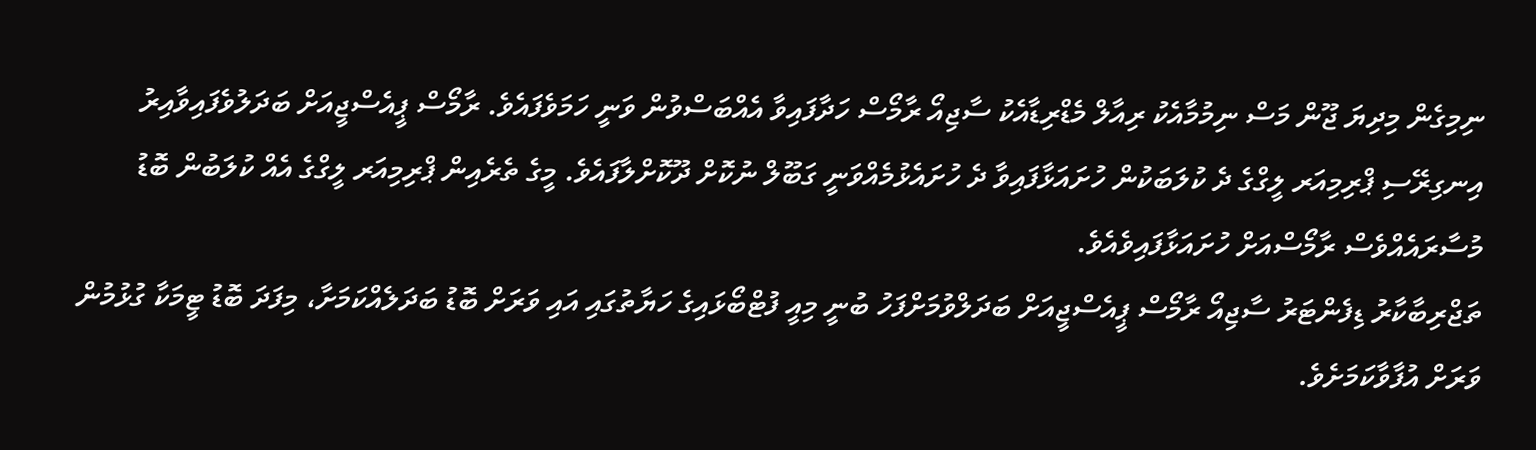ނިމިގެން މިދިޔަ ޖޫން މަސް ނިމުމާއެކު ރިއާލް މެޑްރިޑާއެކު ސާޖިއޯ ރާމޯސް ހަދާފައިވާ އެއްބަސްވުން ވަނީ ހަމަވެފައެވެ. ރާމޯސް ޕީއެސްޖީއަށް ބަދަލުވެފައިވާއިރު އިނގިރޭސި ޕްރިމިއަރ ލީގްގެ ދެ ކުލަބަކުން ހުށައަޅާފައިވާ ދެ ހުށައެޅުމެއްވަނީ ގަބޫލް ނުކޮށް ދޫކޮށްލާފައެވެ. މީގެ ތެރެއިން ޕްރިމިއަރ ލީގްގެ އެއް ކުލަބުން ބޮޑު މުސާރައެއްވެސް ރާމޯސްއަށް ހުށައަޅާފައިވެއެވެ.
ތަޖްރިބާކާރު ޑިފެންޓަރު ސާޖިއޯ ރާމޯސް ޕީއެސްޖީއަށް ބަދަލްވުމަށްފަހު ބުނީ މިއީ ފުޓްބޯޅައިގެ ހަޔާތުގައި އައި ވަރަށް ބޮޑު ބަދަލެއްކަމަށާ، މިފަދަ ބޮޑު ޓީމަކާ ގުޅުމުން ވަރަށް އުފާވާކަމަށެވެ.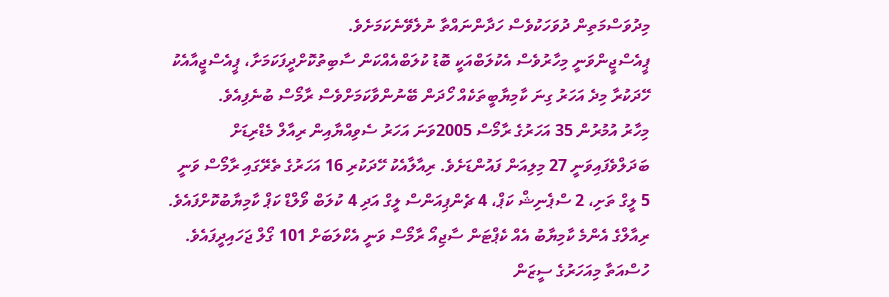މިދުވަސްމަތިން ދުވަހަކުވެސް ހަދާންނައްތާ ނުލެވޭނެކަމަށެވެ.
ޕީއެސްޖީންވަނީ މިހާރުވެސް އެކުލަބްއަކީ ބޮޑު ކުލަބްއެއްކަން ސާބިތުކޮށްދީފަކަމަށާ، ޕީއެސްޖީއާއެކު ހޭދަކުރާ މިދެ އަހަރު ގިނަ ކާމިޔާބީތަކެއް ހޯދަން ބޭނުންވާކަމަށްވެސް ރާމޯސް ބުނެފިއެވެ.
މިހާރު އުމުރުން 35 އަހަރުގެ ރާމޯސް 2005ވަނަ އަހަރު ސެވިއްޔާއިން ރިއާލް މެޑްރިޑަށް ބަދަލްވެފައިވަނީ 27 މިލިއަން ފައުންޑަށެވެ. ރިއާލާއެކު ހޭދަކުރި 16 އަހަރުގެ ތެރޭގައި ރާމޯސް ވަނީ 5 ލީގް ތަށި، 2 ސްޕެނިޝް ކަޕް، 4 ޗެންޕިއަންސް ލީގް އަދި 4 ކުލަބް ވޯލްޑް ކަޕް ކާމިޔާބުކޮށްފައެވެ.
ރިއާލްގެ އެންމެ ކާމިޔާބު އެއް ކެޕްޓަން ސާޖިއޯ ރާމޯސް ވަނީ އެކްލަބަށް 101 ގޯލް ޖަހައިދީފައެވެ. ހުސްއަތާ މިއަހަރުގެ ސީޒަން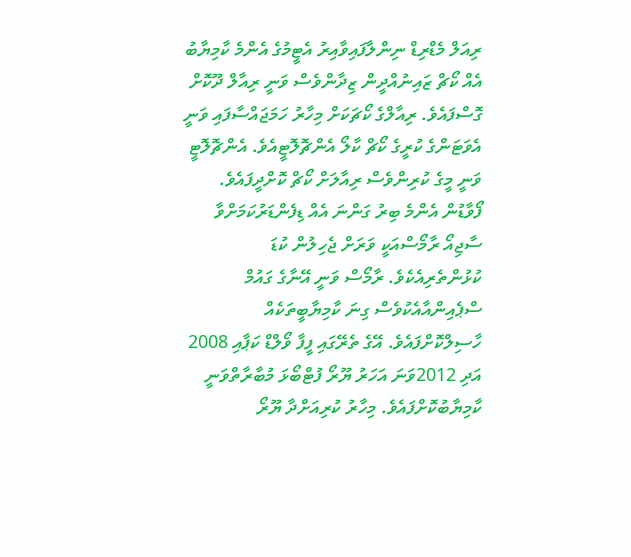ރިއަލް މެޑްރިޑް ނިންލާފައިވާއިރު އެޓީމުގެ އެންމެ ކާމިޔާބު އެއް ކޯޗް ޒައިނުއްދީން ޒިދާންވެސް ވަނީ ރިއާލް ދޫކޮށް ގޮސްފައެވެ. ރިއާލްގެ ކޯޗަކަށް މިހާރު ހަމަޖައްސާފައި ވަނީ އެވަޓަންގެ ކުރީގެ ކޯޗް ކާލޯ އެންޗޮލޮޓީއެވެ. އެންޗޮލޮޓީ ވަނީ މީގެ ކުރިންވެސް ރިއާލަށް ކޯޗް ކޮށްދީފައެވެ.
ފޯވާޑުން އެންމެ ބިރު ގަންނަ އެއް ޑިފެންޑަރުކަމަށްވާ ސާޖިއޯ ރާމޯސްއަކީ ވަރަށް ޖެހިލުން ކުޑަ ކުޅުންތެރިއެކެވެ. ރާމޯސް ވަނީ އޭނާގެ ގައުމް ސްޕެއިންއާއެކުވެސް ގިނަ ކާމިޔާބީތަކެއް ހާސިލްކޮށްފައެވެ. އޭގެ ތެރޭގައި ފީފާ ވޯލްޑް ކަޕާއި 2008 އަދި 2012ވަނަ އަހަރު ޔޫރޯ ފުޓްބޯޅަ މުބާރާތްވަނީ ކާމިޔާބުކޮށްފައެވެ. މިހާރު ކުރިއަށްދާ ޔޫރޯ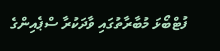ފުޓްބޯޅަ މުބާރާތުގައި ވާދަކުރާ ސްޕެއިންގެ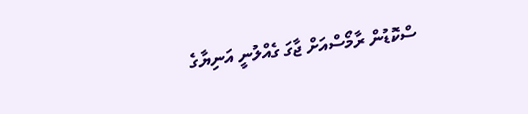ސްކޮޑުން ރާމޯސްއަށް ޖާގަ ގެއްލުނީ އަނިޔާގެ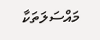މައްސަލަތަކާ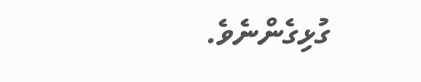ގުޅިގެންނެވެ.